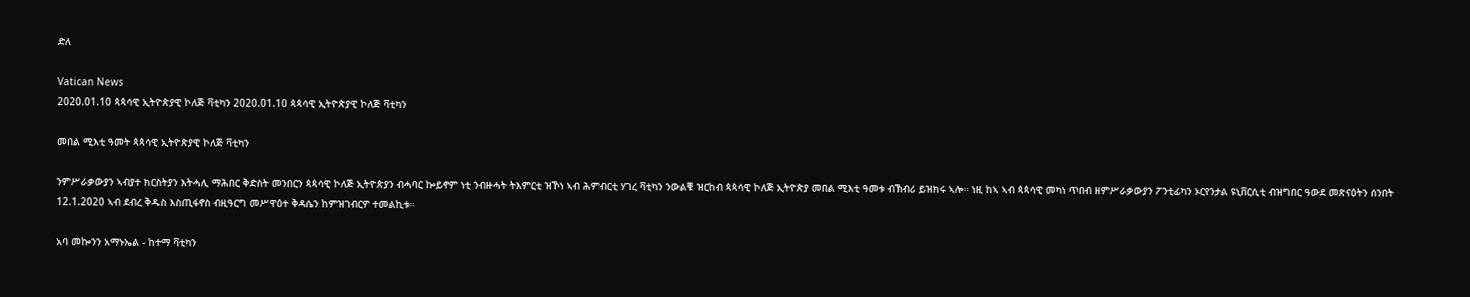ድለ

Vatican News
2020.01.10 ጳጳሳዊ ኢትዮጵያዊ ኮለጅ ቫቲካን 2020.01.10 ጳጳሳዊ ኢትዮጵያዊ ኮለጅ ቫቲካን

መበል ሚእቲ ዓመት ጳጳሳዊ ኢትዮጵያዊ ኮለጅ ቫቲካን

ንምሥራቃውያን ኣብያተ ክርስትያን እትሓሊ ማሕበር ቅድስት መንበርን ጳጳሳዊ ኮለጅ ኢትዮጵያን ብሓባር ኰይኖም ነቲ ንብዙሓት ትእምርቲ ዝኾነ ኣብ ሕምብርቲ ሃገረ ቫቲካን ንውልቑ ዝርከብ ጳጳሳዊ ኮለጅ ኢትዮጵያ መበል ሚእቲ ዓመቱ ብኽብሪ ይዝክሩ ኣሎ። ነዚ ከኣ ኣብ ጳጳሳዊ መካነ ጥበብ ዘምሥራቃውያን ፖንቲፊካን ኦርየንታል ዩኒቨርሲቲ ብዝግበር ዓውደ መጽናዕትን ሰንበት 12.1.2020 ኣብ ደብረ ቅዱስ እስጢፋኖስ ብዚዓርግ መሥዋዕተ ቅዳሴን ከምዝገብርዎ ተመልኪቱ።

አባ መኰንን አማኑኤል - ከተማ ቫቲካን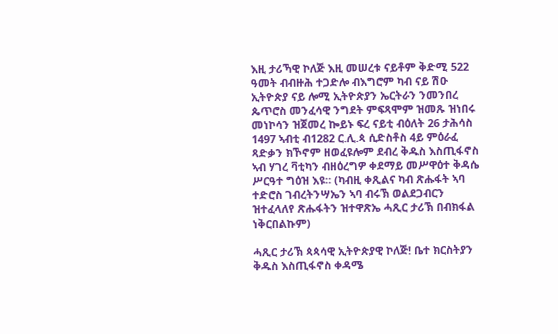እዚ ታሪኻዊ ኮለጅ እዚ መሠረቱ ናይቶም ቅድሚ 522 ዓመት ብብዙሕ ተጋድሎ ብእግሮም ካብ ናይ ሽዑ ኢትዮጵያ ናይ ሎሚ ኢትዮጵያን ኤርትራን ንመንበረ ጴጥሮስ መንፈሳዊ ንግደት ምፍጻሞም ዝመጹ ዝነበሩ መነኮሳን ዝጀመረ ኰይኑ ፍረ ናይቲ ብዕለት 26 ታሕሳስ 1497 ኣብቲ ብ1282 ር.ሊ.ጳ ሲድስቶስ 4ይ ምዕራፈ ጻድቃን ክኾኖም ዘወፈዩሎም ደብረ ቅዱስ እስጢፋኖስ ኣብ ሃገረ ቫቲካን ብዘዕረግዎ ቀደማይ መሥዋዕተ ቅዳሴ ሥርዓተ ግዕዝ እዩ። (ካብዚ ቀጺልና ካብ ጽሑፋት ኣባ ተድሮስ ገብረትንሣኤን ኣባ ብሩኽ ወልደጋብርን ዝተፈላለየ ጽሑፋትን ዝተዋጽኤ ሓጺር ታሪኽ በብክፋል ነቅርበልኩም)

ሓጺር ታሪኽ ጳጳሳዊ ኢትዮጵያዊ ኮለጅ! ቤተ ክርስትያን ቅዱስ እስጢፋኖስ ቀዳሜ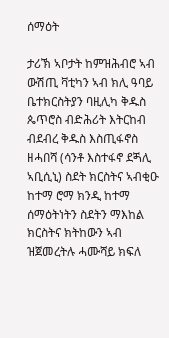ሰማዕት

ታሪኽ ኣቦታት ከምዝሕብሮ ኣብ ውሽጢ ቫቲካን ኣብ ክሊ ዓባይ ቤተክርስትያን ባዚሊካ ቅዱስ ጴጥሮስ ብድሕሪት እትርከብ ብደብረ ቅዱስ እስጢፋኖስ ዘሓበሻ (ሳንቶ እስተፋኖ ደጝሊ ኣቢሲኒ) ስደት ክርስትና ኣብቂዑ ከተማ ሮማ ክንዲ ከተማ ሰማዕትነትን ስደትን ማእከል ክርስትና ክትከውን ኣብ ዝጀመረትሉ ሓሙሻይ ክፍለ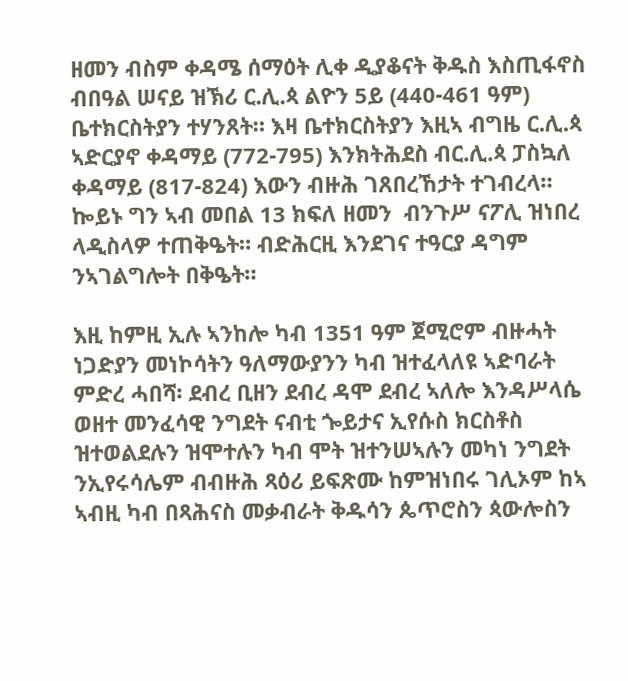ዘመን ብስም ቀዳሜ ሰማዕት ሊቀ ዲያቆናት ቅዱስ እስጢፋኖስ ብበዓል ሠናይ ዝኽሪ ር.ሊ.ጳ ልዮን 5ይ (440-461 ዓም) ቤተክርስትያን ተሃንጸት። እዛ ቤተክርስትያን እዚኣ ብግዜ ር.ሊ.ጳ ኣድርያኖ ቀዳማይ (772-795) እንክትሕደስ ብር.ሊ.ጳ ፓስኳለ ቀዳማይ (817-824) እውን ብዙሕ ገጸበረኸታት ተገብረላ። ኰይኑ ግን ኣብ መበል 13 ክፍለ ዘመን  ብንጉሥ ናፖሊ ዝነበረ ላዲስላዎ ተጠቅዔት። ብድሕርዚ እንደገና ተዓርያ ዳግም ንኣገልግሎት በቅዔት።

እዚ ከምዚ ኢሉ ኣንከሎ ካብ 1351 ዓም ጀሚሮም ብዙሓት ነጋድያን መነኮሳትን ዓለማውያንን ካብ ዝተፈላለዩ ኣድባራት ምድረ ሓበሻ፡ ደብረ ቢዘን ደብረ ዳሞ ደብረ ኣለሎ እንዳሥላሴ ወዘተ መንፈሳዊ ንግደት ናብቲ ጐይታና ኢየሱስ ክርስቶስ ዝተወልደሉን ዝሞተሉን ካብ ሞት ዝተንሠኣሉን መካነ ንግደት ንኢየሩሳሌም ብብዙሕ ጻዕሪ ይፍጽሙ ከምዝነበሩ ገሊኦም ከኣ ኣብዚ ካብ በጻሕናስ መቃብራት ቅዱሳን ጴጥሮስን ጳውሎስን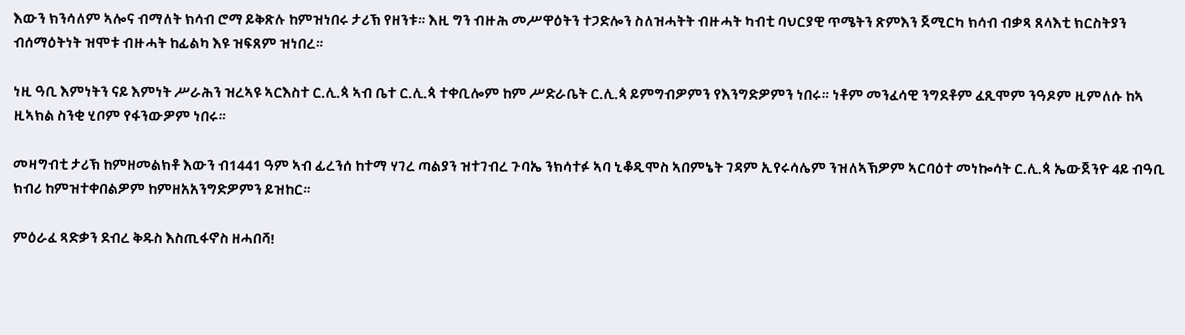እውን ክንሳለም ኣሎና ብማለት ክሳብ ሮማ ይቅጽሉ ከምዝነበሩ ታሪኽ የዘንቱ። እዚ ግን ብዙሕ መሥዋዕትን ተጋድሎን ስለዝሓትት ብዙሓት ካብቲ ባህርያዊ ጥሜትን ጽምእን ጀሚርካ ክሳብ ብቃጻ ጸላእቲ ክርስትያን ብሰማዕትነት ዝሞቱ ብዙሓት ከፊልካ እዩ ዝፍጸም ዝነበረ።

ነዚ ዓቢ እምነትን ናይ እምነት ሥራሕን ዝረኣዩ ኣርእስተ ር.ሊ.ጳ ኣብ ቤተ ር.ሊ.ጳ ተቀቢሎም ከም ሥድራቤት ር.ሊ.ጳ ይምግብዎምን የእንግድዎምን ነበሩ። ነቶም መንፈሳዊ ንግደቶም ፈጺሞም ንዓዶም ዚምለሱ ከኣ ዚኣክል ስንቂ ሂቦም የፋንውዎም ነበሩ።

መዛግብቲ ታሪኽ ከምዘመልክቶ እውን ብ1441 ዓም ኣብ ፊረንሰ ከተማ ሃገረ ጣልያን ዝተገብረ ጉባኤ ንክሳተፉ ኣባ ኒቆዲሞስ ኣበምኔት ገዳም ኢየሩሳሌም ንዝለኣኽዎም ኣርባዕተ መነኰሳት ር.ሊ.ጳ ኤውጀንዮ 4ይ ብዓቢ ክብሪ ከምዝተቀበልዎም ከምዘአአንግድዎምን ይዝከር።

ምዕራፈ ጻድቃን ደብረ ቅዱስ እስጢፋኖስ ዘሓበሻ!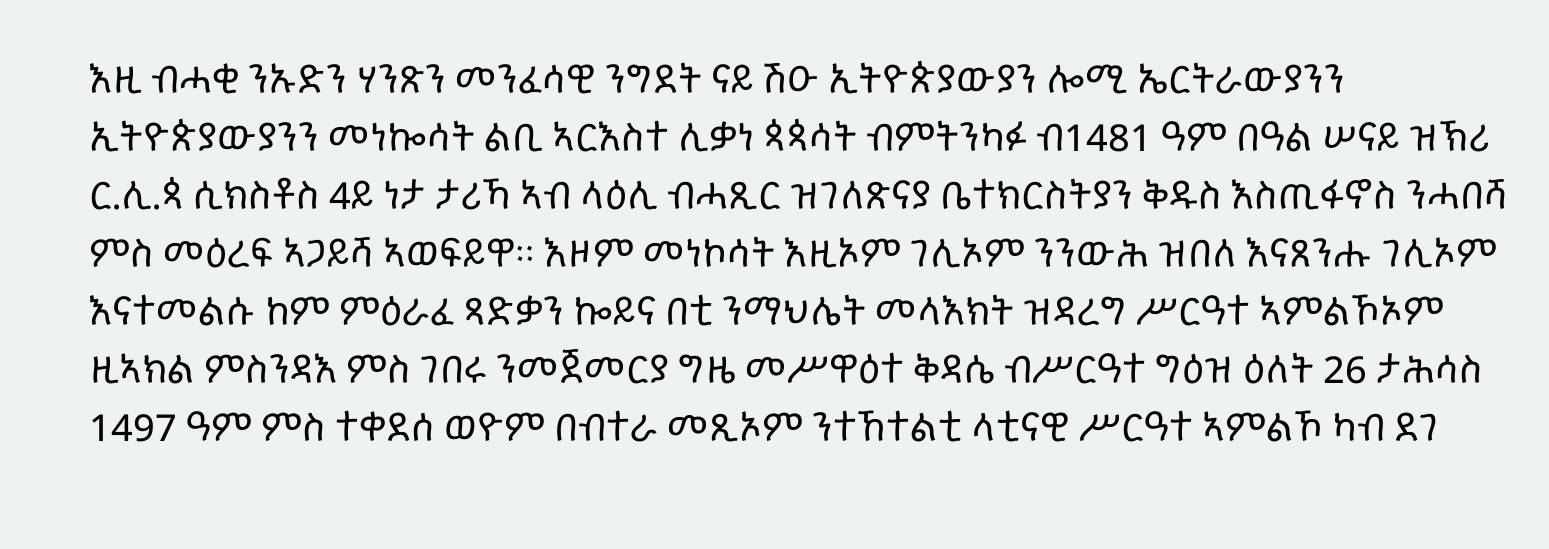እዚ ብሓቂ ንኡድን ሃንጽን መንፈሳዊ ንግደት ናይ ሽዑ ኢትዮጵያውያን ሎሚ ኤርትራውያንን ኢትዮጵያውያንን መነኰሳት ልቢ ኣርእስተ ሊቃነ ጳጳሳት ብምትንካፉ ብ1481 ዓም በዓል ሠናይ ዝኽሪ ር.ሊ.ጳ ሲክስቶስ 4ይ ነታ ታሪኻ ኣብ ላዕሊ ብሓጺር ዝገለጽናያ ቤተክርስትያን ቅዱስ እስጢፋኖስ ንሓበሻ ምስ መዕረፍ ኣጋይሻ ኣወፍይዋ። እዞም መነኮሳት እዚኦም ገሊኦም ንንውሕ ዝበለ እናጸንሑ ገሊኦም እናተመልሱ ከም ምዕራፈ ጻድቃን ኰይና በቲ ንማህሌት መላእክት ዝዳረግ ሥርዓተ ኣምልኾኦም ዚኣክል ምስንዳእ ምስ ገበሩ ንመጀመርያ ግዜ መሥዋዕተ ቅዳሴ ብሥርዓተ ግዕዝ ዕለት 26 ታሕሳስ 1497 ዓም ምስ ተቀደሰ ወዮም በብተራ መጺኦም ንተኸተልቲ ላቲናዊ ሥርዓተ ኣምልኾ ካብ ደገ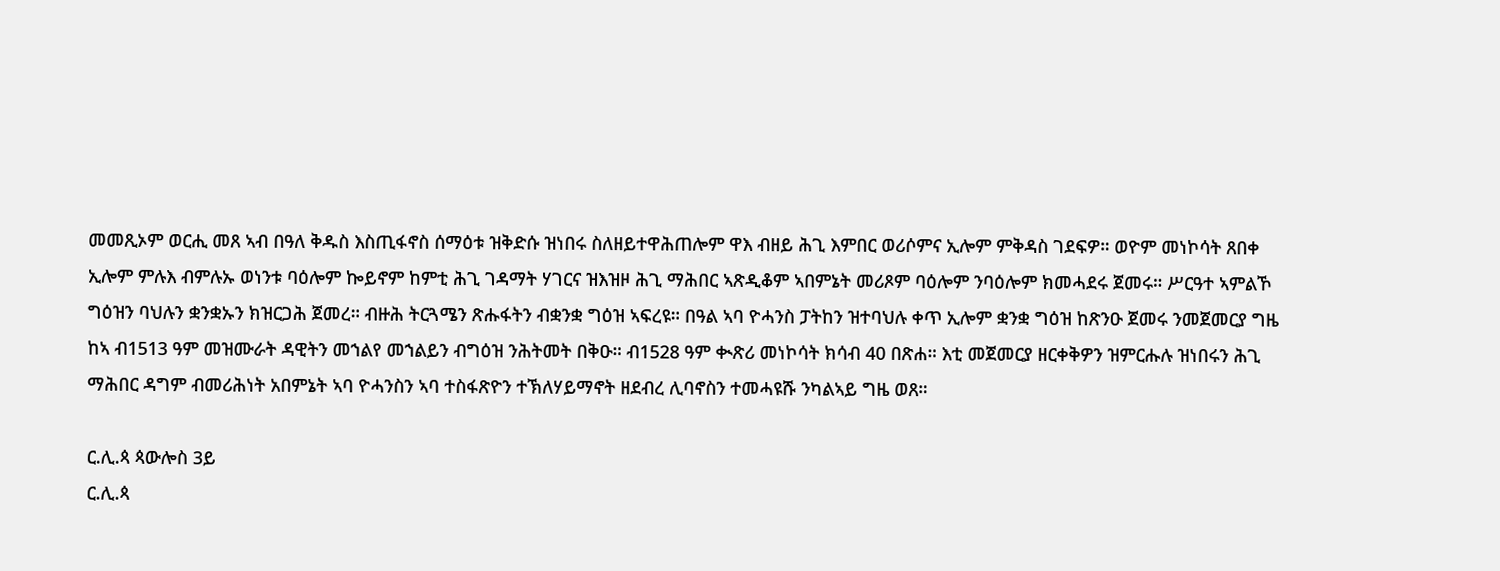መመጺኦም ወርሒ መጸ ኣብ በዓለ ቅዱስ እስጢፋኖስ ሰማዕቱ ዝቅድሱ ዝነበሩ ስለዘይተዋሕጠሎም ዋእ ብዘይ ሕጊ እምበር ወሪሶምና ኢሎም ምቅዳስ ገደፍዎ። ወዮም መነኮሳት ጸበቀ ኢሎም ምሉእ ብምሉኡ ወነንቱ ባዕሎም ኰይኖም ከምቲ ሕጊ ገዳማት ሃገርና ዝእዝዞ ሕጊ ማሕበር ኣጽዲቆም ኣበምኔት መሪጾም ባዕሎም ንባዕሎም ክመሓደሩ ጀመሩ። ሥርዓተ ኣምልኾ ግዕዝን ባህሉን ቋንቋኡን ክዝርጋሕ ጀመረ። ብዙሕ ትርጓሜን ጽሑፋትን ብቋንቋ ግዕዝ ኣፍረዩ። በዓል ኣባ ዮሓንስ ፓትከን ዝተባህሉ ቀጥ ኢሎም ቋንቋ ግዕዝ ከጽንዑ ጀመሩ ንመጀመርያ ግዜ ከኣ ብ1513 ዓም መዝሙራት ዳዊትን መኀልየ መኀልይን ብግዕዝ ንሕትመት በቅዑ። ብ1528 ዓም ቊጽሪ መነኮሳት ክሳብ 40 በጽሐ። እቲ መጀመርያ ዘርቀቅዎን ዝምርሑሉ ዝነበሩን ሕጊ ማሕበር ዳግም ብመሪሕነት አበምኔት ኣባ ዮሓንስን ኣባ ተስፋጽዮን ተኽለሃይማኖት ዘደብረ ሊባኖስን ተመሓዩሹ ንካልኣይ ግዜ ወጸ።

ር.ሊ.ጳ ጳውሎስ 3ይ
ር.ሊ.ጳ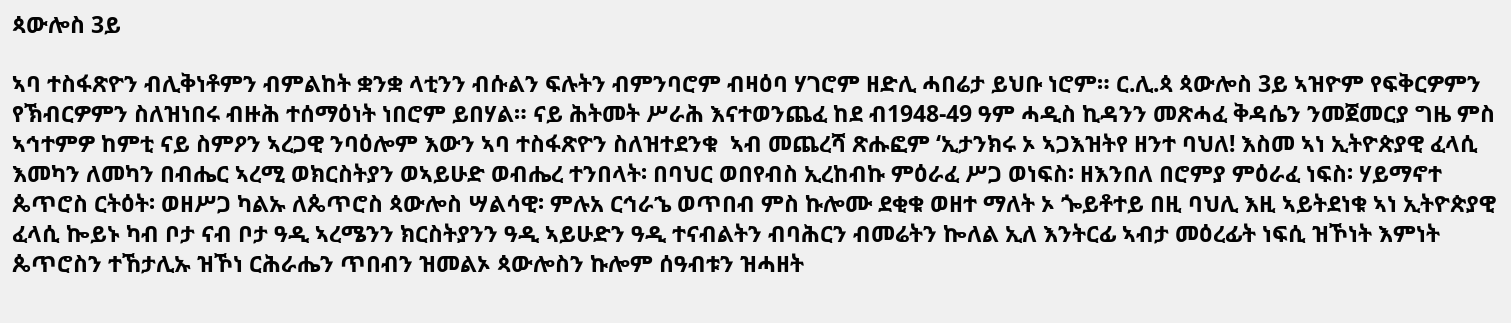ጳውሎስ 3ይ

ኣባ ተስፋጽዮን ብሊቅነቶምን ብምልከት ቋንቋ ላቲንን ብሱልን ፍሉትን ብምንባሮም ብዛዕባ ሃገሮም ዘድሊ ሓበሬታ ይህቡ ነሮም። ር.ሊ.ጳ ጳውሎስ 3ይ ኣዝዮም የፍቅርዎምን የኽብርዎምን ስለዝነበሩ ብዙሕ ተሰማዕነት ነበሮም ይበሃል። ናይ ሕትመት ሥራሕ እናተወንጨፈ ከደ ብ1948-49 ዓም ሓዲስ ኪዳንን መጽሓፈ ቅዳሴን ንመጀመርያ ግዜ ምስ ኣኅተምዎ ከምቲ ናይ ስምዖን ኣረጋዊ ንባዕሎም እውን ኣባ ተስፋጽዮን ስለዝተደንቁ  ኣብ መጨረሻ ጽሑፎም ‘ኢታንክሩ ኦ ኣጋእዝትየ ዘንተ ባህለ! እስመ ኣነ ኢትዮጵያዊ ፈላሲ እመካን ለመካን በብሔር ኣረሚ ወክርስትያን ወኣይሁድ ወብሔረ ተንበላት፡ በባህር ወበየብስ ኢረከብኩ ምዕራፈ ሥጋ ወነፍስ፡ ዘእንበለ በሮምያ ምዕራፈ ነፍስ፡ ሃይማኖተ ጴጥሮስ ርትዕት፡ ወዘሥጋ ካልኡ ለጴጥሮስ ጳውሎስ ሣልሳዊ፡ ምሉአ ርኅራኄ ወጥበብ ምስ ኩሎሙ ደቂቁ ወዘተ ማለት ኦ ጐይቶተይ በዚ ባህሊ እዚ ኣይትደነቁ ኣነ ኢትዮጵያዊ ፈላሲ ኰይኑ ካብ ቦታ ናብ ቦታ ዓዲ ኣረሜንን ክርስትያንን ዓዲ ኣይሁድን ዓዲ ተናብልትን ብባሕርን ብመሬትን ኰለል ኢለ እንትርፊ ኣብታ መዕረፊት ነፍሲ ዝኾነት እምነት ጴጥሮስን ተኸታሊኡ ዝኾነ ርሕራሔን ጥበብን ዝመልኦ ጳውሎስን ኩሎም ሰዓብቱን ዝሓዘት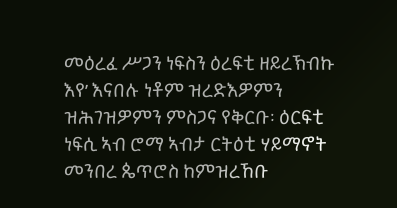መዕረፈ ሥጋን ነፍስን ዕረፍቲ ዘይረኽብኩ እየ’ እናበሉ ነቶም ዝረድእዎምን ዝሕገዝዎምን ምስጋና የቅርቡ፡ ዕርፍቲ ነፍሲ ኣብ ሮማ ኣብታ ርትዕቲ ሃይማኖት መንበረ ጴጥሮስ ከምዝረኸቡ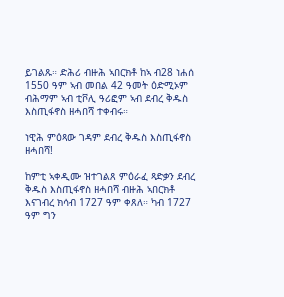ይገልጹ። ድሕሪ ብዙሕ ኣበርክቶ ከኣ ብ28 ነሐሰ 1550 ዓም ኣብ መበል 42 ዓመት ዕድሚኦም ብሕማም ኣብ ቲቮሊ ዓሪፎም ኣብ ደብረ ቅዱስ እስጢፋኖስ ዘሓበሻ ተቀብሩ።

ነዊሕ ምዕጻው ገዳም ደብረ ቅዱስ እስጢፋኖስ ዘሓበሻ!

ከምቲ ኣቀዲሙ ዝተገልጸ ምዕራፈ ጻድቃን ደብረ ቅዱስ እስጢፋኖስ ዘሓበሻ ብዙሕ ኣበርክቶ እናገብረ ክሳብ 1727 ዓም ቀጸለ። ካብ 1727 ዓም ግን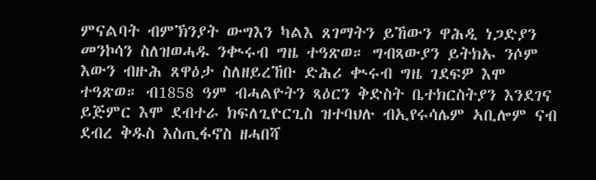ምናልባት ብምኽንያት ውግእን ካልእ ጸገማትን ይኸውን ዋሕዲ ነጋድያን መንኮሳን ስለዝወሓዱ ንቊሩብ ግዜ ተዓጽወ። ግብጻውያን ይትክኡ ንሶም እውን ብዙሕ ጸዋዕታ ስለዘይረኸቡ ድሕሪ ቊሩብ ግዜ ገደፍዎ እሞ ተዓጽወ። ብ1858 ዓም ብሓልዮትን ጻዕርን ቅድስት ቤተክርስትያን እንደገና ይጅምር እሞ ደብተራ ክፍለጊዮርጊስ ዝተባህሉ ብኢየሩሳሌም ኣቢሎም ናብ ደብረ ቅዱስ እስጢፋኖስ ዘሓበሻ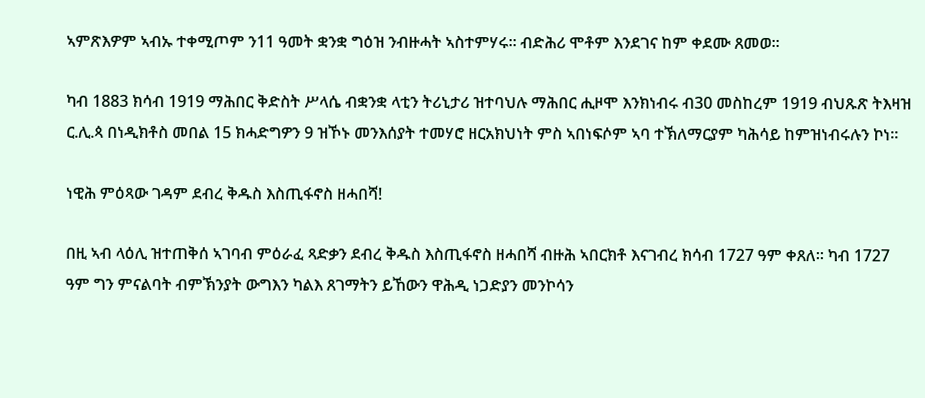ኣምጽእዎም ኣብኡ ተቀሚጦም ን11 ዓመት ቋንቋ ግዕዝ ንብዙሓት ኣስተምሃሩ። ብድሕሪ ሞቶም እንደገና ከም ቀደሙ ጸመወ።

ካብ 1883 ክሳብ 1919 ማሕበር ቅድስት ሥላሴ ብቋንቋ ላቲን ትሪኒታሪ ዝተባህሉ ማሕበር ሒዞሞ እንክነብሩ ብ30 መስከረም 1919 ብህጹጽ ትእዛዝ ር.ሊ.ጳ በነዲክቶስ መበል 15 ክሓድግዎን 9 ዝኾኑ መንእሰያት ተመሃሮ ዘርአክህነት ምስ ኣበነፍሶም ኣባ ተኽለማርያም ካሕሳይ ከምዝነብሩሉን ኮነ።

ነዊሕ ምዕጻው ገዳም ደብረ ቅዱስ እስጢፋኖስ ዘሓበሻ!

በዚ ኣብ ላዕሊ ዝተጠቅሰ ኣገባብ ምዕራፈ ጻድቃን ደብረ ቅዱስ እስጢፋኖስ ዘሓበሻ ብዙሕ ኣበርክቶ እናገብረ ክሳብ 1727 ዓም ቀጸለ። ካብ 1727 ዓም ግን ምናልባት ብምኽንያት ውግእን ካልእ ጸገማትን ይኸውን ዋሕዲ ነጋድያን መንኮሳን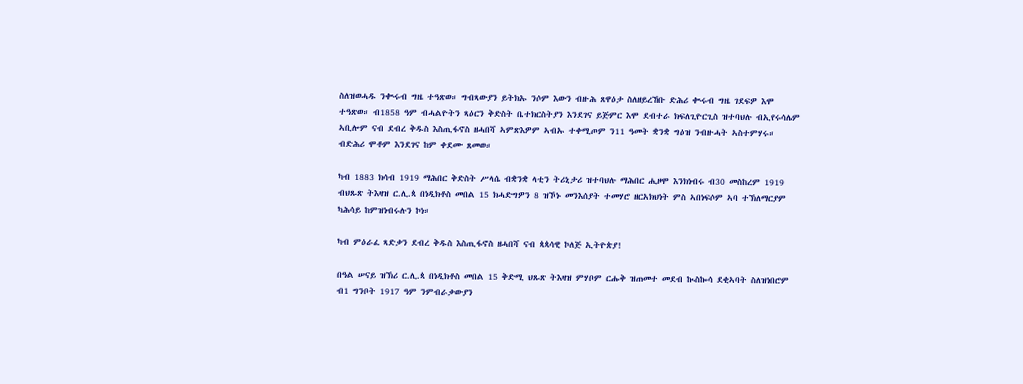ስለዝወሓዱ ንቊሩብ ግዜ ተዓጽወ። ግብጻውያን ይትክኡ ንሶም እውን ብዙሕ ጸዋዕታ ስለዘይረኸቡ ድሕሪ ቊሩብ ግዜ ገደፍዎ እሞ ተዓጽወ። ብ1858 ዓም ብሓልዮትን ጻዕርን ቅድስት ቤተክርስትያን እንደገና ይጅምር እሞ ደብተራ ክፍለጊዮርጊስ ዝተባህሉ ብኢየሩሳሌም ኣቢሎም ናብ ደብረ ቅዱስ እስጢፋኖስ ዘሓበሻ ኣምጽእዎም ኣብኡ ተቀሚጦም ን11 ዓመት ቋንቋ ግዕዝ ንብዙሓት ኣስተምሃሩ። ብድሕሪ ሞቶም እንደገና ከም ቀደሙ ጸመወ።

ካብ 1883 ክሳብ 1919 ማሕበር ቅድስት ሥላሴ ብቋንቋ ላቲን ትሪኒታሪ ዝተባህሉ ማሕበር ሒዞሞ እንክነብሩ ብ30 መስከረም 1919 ብህጹጽ ትእዛዝ ር.ሊ.ጳ በነዲክቶስ መበል 15 ክሓድግዎን 8 ዝኾኑ መንእሰያት ተመሃሮ ዘርአክህነት ምስ ኣበነፍሶም ኣባ ተኽለማርያም ካሕሳይ ከምዝነብሩሉን ኮነ።

ካብ ምዕራፈ ጻድቃን ደብረ ቅዱስ እስጢፋኖስ ዘሓበሻ ናብ ጳጳሳዊ ኮለጅ ኢትዮጵያ!

በዓል ሠናይ ዝኽሪ ር.ሊ.ጳ በነዲክቶስ መበል 15 ቅድሚ ህጹጽ ትእዛዝ ምሃቦም ርሑቅ ዝጠመተ መደብ ኲስኰሳ ደቂኣባት ስለዝነበሮም ብ1 ግንቦት 1917 ዓም ንምብራቃውያን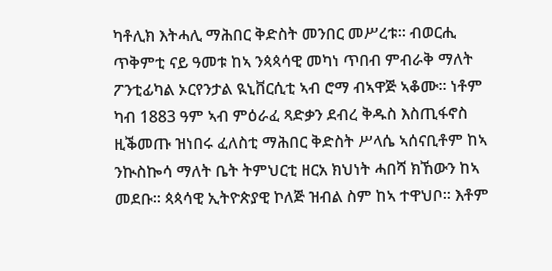ካቶሊክ እትሓሊ ማሕበር ቅድስት መንበር መሥረቱ። ብወርሒ ጥቅምቲ ናይ ዓመቱ ከኣ ንጳጳሳዊ መካነ ጥበብ ምብራቅ ማለት ፖንቲፊካል ኦርየንታል ዪኒቨርሲቲ ኣብ ሮማ ብኣዋጅ ኣቆሙ። ነቶም ካብ 1883 ዓም ኣብ ምዕራፈ ጻድቃን ደብረ ቅዱስ እስጢፋኖስ ዚቕመጡ ዝነበሩ ፈለስቲ ማሕበር ቅድስት ሥላሴ ኣሰናቢቶም ከኣ ንኲስኰሳ ማለት ቤት ትምህርቲ ዘርአ ክህነት ሓበሻ ክኸውን ከኣ መደቡ። ጳጳሳዊ ኢትዮጵያዊ ኮለጅ ዝብል ስም ከኣ ተዋህቦ። እቶም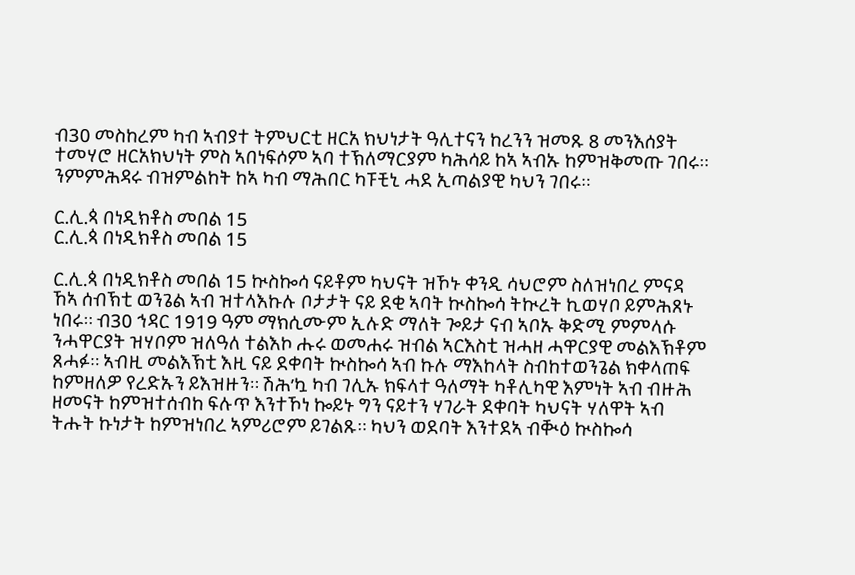ብ30 መስከረም ካብ ኣብያተ ትምህርቲ ዘርአ ክህነታት ዓሊተናን ከረንን ዝመጹ 8 መንእሰያት ተመሃሮ ዘርአክህነት ምስ ኣበነፍሶም ኣባ ተኽለማርያም ካሕሳይ ከኣ ኣብኡ ከምዝቅመጡ ገበሩ። ንምምሕዳሩ ብዝምልከት ከኣ ካብ ማሕበር ካፑቺኒ ሓደ ኢጣልያዊ ካህን ገበሩ።

ር.ሊ.ጳ በነዲክቶስ መበል 15
ር.ሊ.ጳ በነዲክቶስ መበል 15

ር.ሊ.ጳ በነዲክቶስ መበል 15 ኲስኰሳ ናይቶም ካህናት ዝኾኑ ቀንዲ ሳህሮም ስለዝነበረ ምናዳ ኸኣ ሰብኽቲ ወንጌል ኣብ ዝተላእኩሉ ቦታታት ናይ ደቂ ኣባት ኲስኰሳ ትኲረት ኪወሃቦ ይምሕጸኑ ነበሩ። ብ30 ኅዳር 1919 ዓም ማክሲሙም ኢሉድ ማለት ጐይታ ናብ ኣቦኡ ቅድሚ ምምላሱ ንሓዋርያት ዝሃቦም ዝለዓለ ተልእኮ ሑሩ ወመሐሩ ዝብል ኣርእስቲ ዝሓዘ ሓዋርያዊ መልእኽቶም ጸሓፉ። ኣብዚ መልእኽቲ እዚ ናይ ደቀባት ኲስኰሳ ኣብ ኩሉ ማእከላት ስብከተወንጌል ክቀላጠፍ ከምዘለዎ የረድኡን ይእዝዙን። ሽሕ’ኳ ካብ ገሊኡ ክፍላተ ዓለማት ካቶሊካዊ እምነት ኣብ ብዙሕ ዘመናት ከምዝተሰብከ ፍሉጥ እንተኾነ ኰይኑ ግን ናይተን ሃገራት ደቀባት ካህናት ሃለዋት ኣብ ትሑት ኩነታት ከምዝነበረ ኣምሪሮም ይገልጹ። ካህን ወደባት እንተደኣ ብቚዕ ኲስኰሳ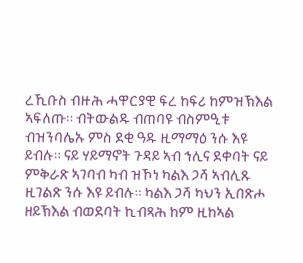ረኺቡስ ብዙሕ ሓዋርያዊ ፍረ ከፍሪ ከምዝኽእል ኣፍለጡ። ብትውልዱ ብጠባዩ ብስምዒቱ ብዝንባሌኡ ምስ ደቂ ዓዱ ዚማማዕ ንሱ እዩ ይብሉ። ናይ ሃይማኖት ጉዳይ ኣብ ኅሊና ደቀባት ናይ ምቅራጽ ኣገባብ ካብ ዝኾነ ካልእ ጋሻ ኣብሊጹ ዚገልጽ ንሱ እዩ ይብሉ። ካልእ ጋሻ ካህን ኢበጽሖ ዘይኽእል ብወደባት ኪብጻሕ ከም ዚከኣል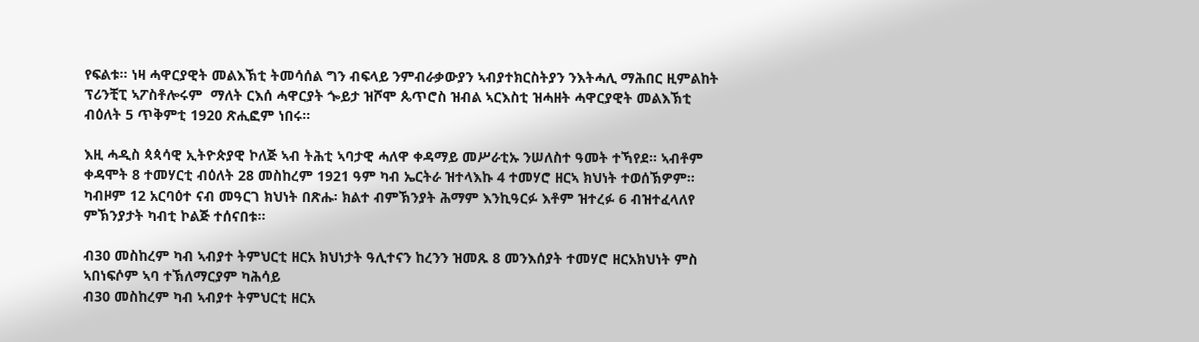የፍልቱ። ነዛ ሓዋርያዊት መልእኽቲ ትመሳሰል ግን ብፍላይ ንምብራቃውያን ኣብያተክርስትያን ንእትሓሊ ማሕበር ዚምልከት ፕሪንቺፒ ኣፖስቶሎሩም  ማለት ርእሰ ሓዋርያት ጐይታ ዝሾሞ ጴጥሮስ ዝብል ኣርእስቲ ዝሓዘት ሓዋርያዊት መልእኽቲ ብዕለት 5 ጥቅምቲ 1920 ጽሒፎም ነበሩ።

እዚ ሓዲስ ጳጳሳዊ ኢትዮጵያዊ ኮለጅ ኣብ ትሕቲ ኣባታዊ ሓለዋ ቀዳማይ መሥራቲኡ ንሠለስተ ዓመት ተኻየደ። ኣብቶም ቀዳሞት 8 ተመሃርቲ ብዕለት 28 መስከረም 1921 ዓም ካብ ኤርትራ ዝተላእኩ 4 ተመሃሮ ዘርኣ ክህነት ተወሰኽዎም። ካብዞም 12 አርባዕተ ናብ መዓርገ ክህነት በጽሑ፡ ክልተ ብምኽንያት ሕማም እንኪዓርፉ እቶም ዝተረፉ 6 ብዝተፈላለየ ምኽንያታት ካብቲ ኮልጅ ተሰናበቱ።

ብ30 መስከረም ካብ ኣብያተ ትምህርቲ ዘርአ ክህነታት ዓሊተናን ከረንን ዝመጹ 8 መንእሰያት ተመሃሮ ዘርአክህነት ምስ ኣበነፍሶም ኣባ ተኽለማርያም ካሕሳይ
ብ30 መስከረም ካብ ኣብያተ ትምህርቲ ዘርአ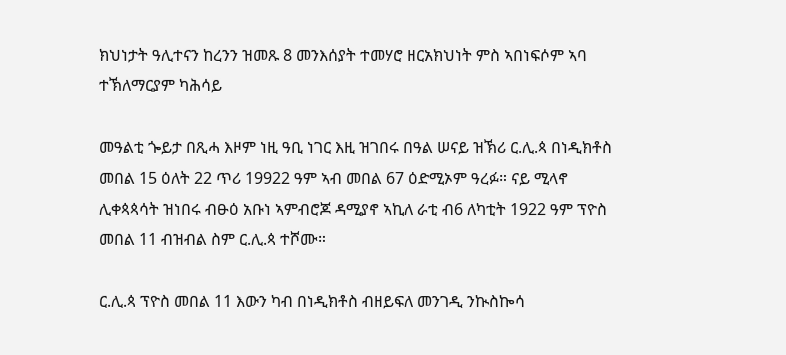ክህነታት ዓሊተናን ከረንን ዝመጹ 8 መንእሰያት ተመሃሮ ዘርአክህነት ምስ ኣበነፍሶም ኣባ ተኽለማርያም ካሕሳይ

መዓልቲ ጐይታ በጺሓ እዞም ነዚ ዓቢ ነገር እዚ ዝገበሩ በዓል ሠናይ ዝኽሪ ር.ሊ.ጳ በነዲክቶስ መበል 15 ዕለት 22 ጥሪ 19922 ዓም ኣብ መበል 67 ዕድሚኦም ዓረፉ። ናይ ሚላኖ ሊቀጳጳሳት ዝነበሩ ብፁዕ አቡነ ኣምብሮጆ ዳሚያኖ ኣኪለ ራቲ ብ6 ለካቲት 1922 ዓም ፕዮስ መበል 11 ብዝብል ስም ር.ሊ.ጳ ተሾሙ።

ር.ሊ.ጳ ፕዮስ መበል 11 እውን ካብ በነዲክቶስ ብዘይፍለ መንገዲ ንኲስኰሳ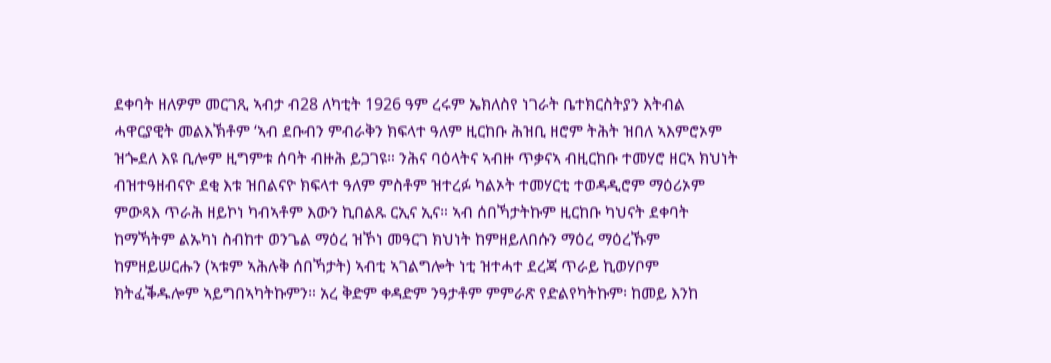ደቀባት ዘለዎም መርገጺ ኣብታ ብ28 ለካቲት 1926 ዓም ረሩም ኤክለስየ ነገራት ቤተክርስትያን እትብል ሓዋርያዊት መልእኽቶም ‘ኣብ ደቡብን ምብራቅን ክፍላተ ዓለም ዚርከቡ ሕዝቢ ዘሮም ትሕት ዝበለ ኣእምሮኦም ዝጐደለ እዩ ቢሎም ዚግምቱ ሰባት ብዙሕ ይጋገዩ። ንሕና ባዕላትና ኣብዙ ጥቃናኣ ብዚርከቡ ተመሃሮ ዘርኣ ክህነት ብዝተዓዘብናዮ ደቂ እቱ ዝበልናዮ ክፍላተ ዓለም ምስቶም ዝተረፉ ካልኦት ተመሃርቲ ተወዳዲሮም ማዕሪኦም ምውጻእ ጥራሕ ዘይኮነ ካብኣቶም እውን ኪበልጹ ርኢና ኢና። ኣብ ሰበኻታትኩም ዚርከቡ ካህናት ደቀባት ከማኻትም ልኡካነ ስብከተ ወንጌል ማዕረ ዝኾነ መዓርገ ክህነት ከምዘይለበሱን ማዕረ ማዕረኹም ከምዘይሠርሑን (ኣቱም ኣሕሉቅ ሰበኻታት) ኣብቲ ኣገልግሎት ነቲ ዝተሓተ ደረጃ ጥራይ ኪወሃቦም ክትፈቕዱሎም ኣይግበኣካትኩምን። አረ ቅድም ቀዳድም ንዓታቶም ምምራጽ የድልየካትኩም፡ ከመይ እንከ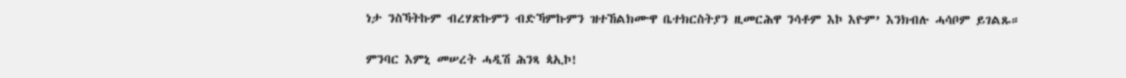ነታ ንስኻትኩም ብረሃጽኩምን ብድኻምኩምን ዝተኸልክሙዋ ቤተክርስትያን ዚመርሕዋ ንሳቶም እኮ እዮም’ እንክብሉ ሓሳቦም ይገልጹ።

ምንባር እምኒ መሠረት ሓዲሽ ሕንጻ ጳኢኮ!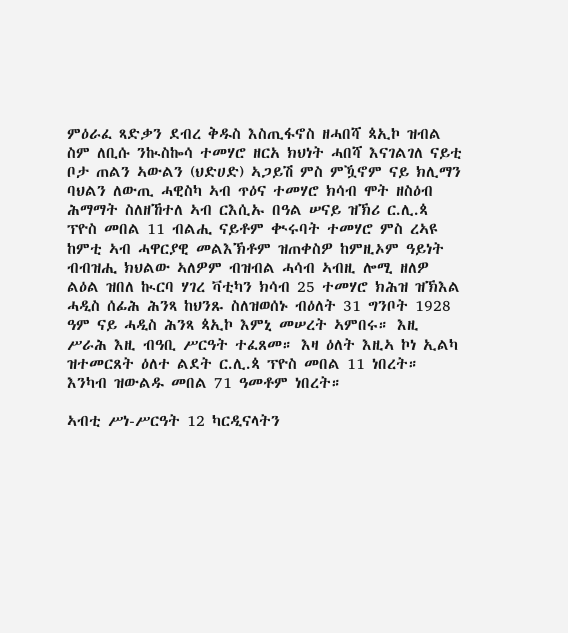ምዕራፈ ጻድቃን ደብረ ቅዱስ እስጢፋኖስ ዘሓበሻ ጳኢኮ ዝብል ስም ለቢሱ ንኲስኰሳ ተመሃሮ ዘርአ ክህነት ሓበሻ እናገልገለ ናይቲ ቦታ ጠልን ኣውልን (ህድሀድ) ኣጋይሽ ምስ ምዃኖም ናይ ክሊማን ባህልን ለውጢ ሓዊስካ ኣብ ጥዕና ተመሃሮ ክሳብ ሞት ዘስዕብ ሕማማት ስለዘኸተለ ኣብ ርእሲኡ በዓል ሠናይ ዝኽሪ ር.ሊ.ጳ ፕዮስ መበል 11 ብልሒ ናይቶም ቊሩባት ተመሃሮ ምስ ረኣዩ ከምቲ ኣብ ሓዋርያዊ መልእኽቶም ዝጠቀስዎ ከምዚኦም ዓይነት ብብዝሒ ክህልው ኣለዎም ብዝብል ሓሳብ ኣብዚ ሎሚ ዘለዎ ልዕል ዝበለ ኲርባ ሃገረ ቫቲካን ክሳብ 25 ተመሃሮ ክሕዝ ዝኽእል ሓዲስ ሰፊሕ ሕንጻ ከህንጹ ስለዝወሰኑ ብዕለት 31 ግንቦት 1928 ዓም ናይ ሓዲስ ሕንጻ ጳኢኮ እምኒ መሠረት ኣምበሩ። እዚ ሥራሕ እዚ ብዓቢ ሥርዓት ተፈጸመ። እዛ ዕለት እዚኣ ኮነ ኢልካ ዝተመርጸት ዕለተ ልደት ር.ሊ.ጳ ፕዮስ መበል 11 ነበረት። እንካብ ዝውልዱ መበል 71 ዓመቶም ነበረት።

ኣብቲ ሥነ-ሥርዓት 12 ካርዲናላትን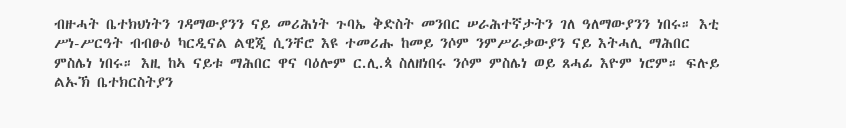ብዙሓት ቤተክህነትን ገዳማውያንን ናይ መሪሕነት ጉባኤ ቅድስት መንበር ሠራሕተኛታትን ገለ ዓለማውያንን ነበሩ። እቲ ሥነ-ሥርዓት ብብፁዕ ካርዲናል ልዊጂ ሲንቸሮ እዩ ተመሪሑ ከመይ ንሶም ንምሥራቃውያን ናይ እትሓሊ ማሕበር ምስሌነ ነበሩ። እዚ ከኣ ናይቱ ማሕበር ዋና ባዕሎም ር.ሊ.ጳ ስለዘነበሩ ንሶም ምስሌነ ወይ ጸሓፊ እዮም ነሮም። ፍሉይ ልኡኽ ቤተክርስትያን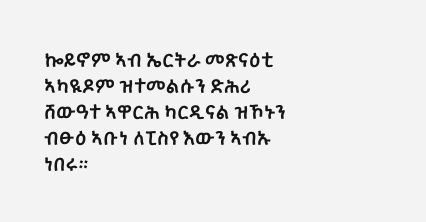ኰይኖም ኣብ ኤርትራ መጽናዕቲ ኣካዪዶም ዝተመልሱን ድሕሪ ሸውዓተ ኣዋርሕ ካርዲናል ዝኾኑን ብፁዕ ኣቡነ ለፒስየ እውን ኣብኡ ነበሩ።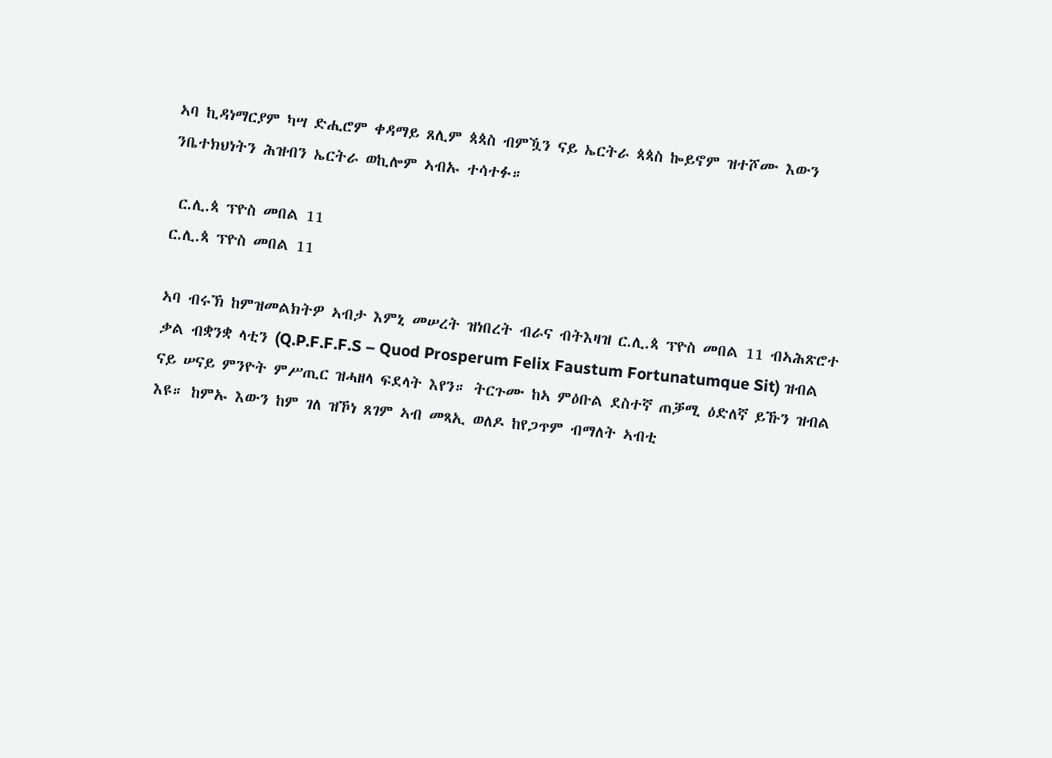ኣባ ኪዳነማርያም ካሣ ድሒሮም ቀዳማይ ጸሊም ጳጳስ ብምዃን ናይ ኤርትራ ጳጳስ ኰይኖም ዝተሾሙ እውን ንቤተክህነትን ሕዝብን ኤርትራ ወኪሎም ኣብኡ ተሳተፉ።

 ር.ሊ.ጳ ፕዮስ መበል 11
ር.ሊ.ጳ ፕዮስ መበል 11

ኣባ ብሩኽ ከምዝመልክትዎ ኣብታ እምኒ መሠረት ዝነበረት ብራና ብትእዛዝ ር.ሊ.ጳ ፕዮስ መበል 11 ብኣሕጽሮተ ቃል ብቋንቋ ላቲን (Q.P.F.F.F.S – Quod Prosperum Felix Faustum Fortunatumque Sit) ዝብል ናይ ሠናይ ምንዮት ምሥጢር ዝሓዘላ ፍደላት እየን። ትርጉሙ ከኣ ምዕቡል ደስተኛ ጠቓሚ ዕድለኛ ይኹን ዝብል እዩ። ከምኡ እውን ከም ገለ ዝኾነ ጸገም ኣብ መጻኢ ወለዶ ከየጋጥም ብማለት ኣብቲ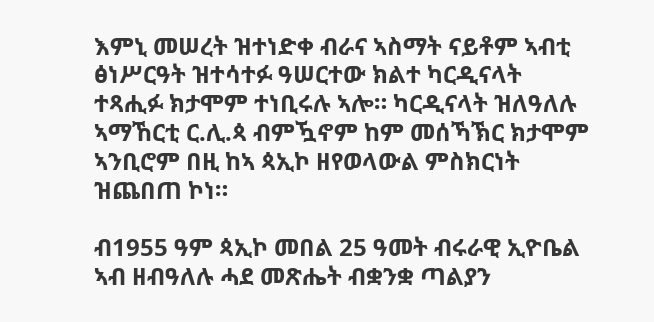እምኒ መሠረት ዝተነድቀ ብራና ኣስማት ናይቶም ኣብቲ ፅነሥርዓት ዝተሳተፉ ዓሠርተው ክልተ ካርዲናላት ተጻሒፉ ክታሞም ተነቢሩሉ ኣሎ። ካርዲናላት ዝለዓለሉ ኣማኸርቲ ር.ሊ.ጳ ብምዃኖም ከም መሰኻኽር ክታሞም ኣንቢሮም በዚ ከኣ ጳኢኮ ዘየወላውል ምስክርነት ዝጨበጠ ኮነ።

ብ1955 ዓም ጳኢኮ መበል 25 ዓመት ብሩራዊ ኢዮቤል ኣብ ዘብዓለሉ ሓደ መጽሔት ብቋንቋ ጣልያን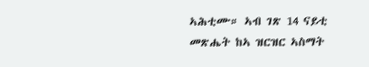ኣሕቲሙ። ኣብ ገጽ 14 ናይቲ መጽሔት ከኣ ዝርዝር ኣስማት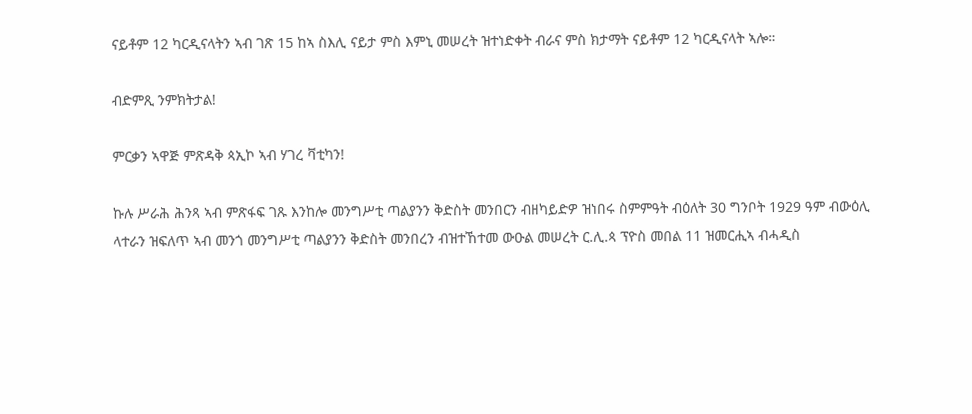ናይቶም 12 ካርዲናላትን ኣብ ገጽ 15 ከኣ ስእሊ ናይታ ምስ እምኒ መሠረት ዝተነድቀት ብራና ምስ ክታማት ናይቶም 12 ካርዲናላት ኣሎ።

ብድምጺ ንምክትታል!

ምርቃን ኣዋጅ ምጽዳቅ ጳኢኮ ኣብ ሃገረ ቫቲካን!

ኩሉ ሥራሕ ሕንጻ ኣብ ምጽፋፍ ገጹ እንከሎ መንግሥቲ ጣልያንን ቅድስት መንበርን ብዘካይድዎ ዝነበሩ ስምምዓት ብዕለት 30 ግንቦት 1929 ዓም ብውዕሊ ላተራን ዝፍለጥ ኣብ መንጎ መንግሥቲ ጣልያንን ቅድስት መንበረን ብዝተኸተመ ውዑል መሠረት ር.ሊ.ጳ ፕዮስ መበል 11 ዝመርሒኣ ብሓዲስ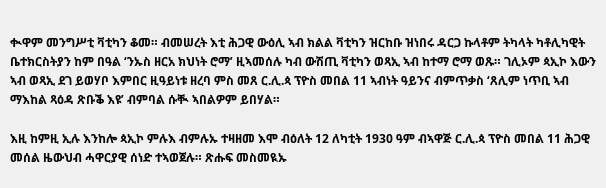ቊዋም መንግሥቲ ቫቲካን ቆመ። ብመሠረት እቲ ሕጋዊ ውዕሊ ኣብ ክልል ቫቲካን ዝርከቡ ዝነበሩ ዳርጋ ኩላቶም ትካላት ካቶሊካዊት ቤተክርስትያን ከም በዓል ‘ንኡስ ዘርአ ክህነት ሮማ’ ዚኣመሰሉ ካብ ውሽጢ ቫቲካን ወጻኢ ኣብ ከተማ ሮማ ወጹ። ገሊኦም ጳኢኮ እውን ኣብ ወጻኢ ደገ ይወሃቦ እምበር ዚዓይነቱ ዘረባ ምስ መጸ ር.ሊ.ጳ ፕዮስ መበል 11 ኣብነት ዓይንና ብምጥቃስ ‘ጸሊም ነጥቢ ኣብ ማእከል ጻዕዳ ጽቡቕ እዩ’ ብምባል ሱቚ ኣበልዎም ይበሃል።

እዚ ከምዚ ኢሉ እንከሎ ጳኢኮ ምሉእ ብምሉኡ ተዛዘመ እሞ ብዕለት 12 ለካቲት 1930 ዓም ብኣዋጅ ር.ሊ.ጳ ፕዮስ መበል 11 ሕጋዊ መሰል ዜውህብ ሓዋርያዊ ሰነድ ተኣወጀሉ። ጽሑፍ መስመዪኡ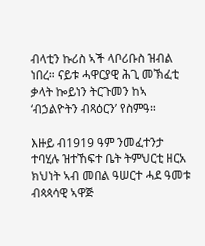ብላቲን ኩሪስ ኣች ላቦሪቡስ ዝብል ነበረ። ናይቱ ሓዋርያዊ ሕጊ መኽፈቲ ቃላት ኰይነን ትርጉመን ከኣ ‘ብኃልዮትን ብጻዕርን’ የስምዓ።

እዙይ ብ1919 ዓም ንመፈተንታ ተባሂሉ ዝተኸፍተ ቤት ትምህርቲ ዘርአ ክህነት ኣብ መበል ዓሠርተ ሓደ ዓመቱ ብጳጳሳዊ ኣዋጅ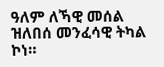ዓለም ለኻዊ መሰል ዝለበሰ መንፈሳዊ ትካል ኮነ።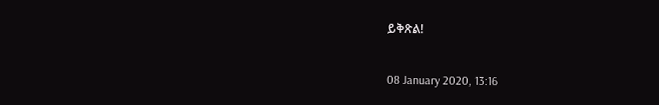ይቅጽል!

08 January 2020, 13:16